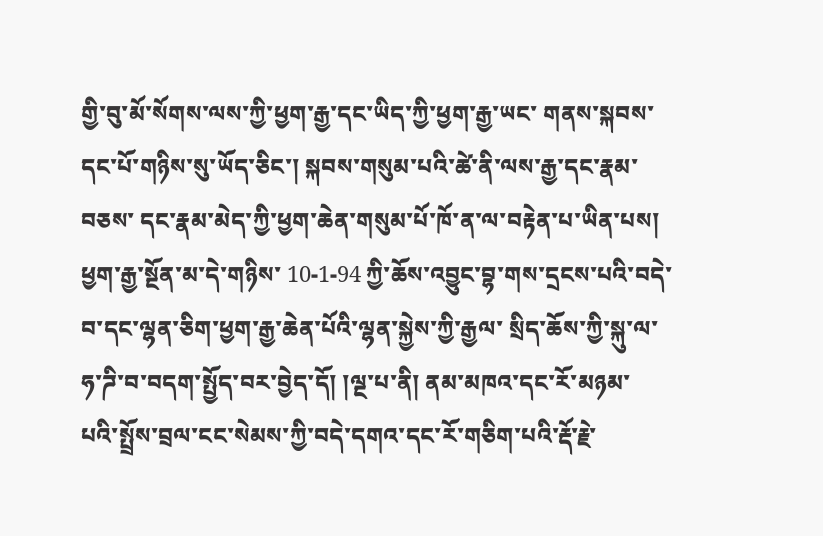གྱི་བུ་མོ་སོགས་ལས་ཀྱི་ཕྱག་རྒྱ་དང་ཡིད་ཀྱི་ཕྱག་རྒྱ་ཡང་ གནས་སྐབས་དང་པོ་གཉིས་སུ་ཡོད་ཅིང་། སྐབས་གསུམ་པའི་ཚེ་ནི་ལས་རྒྱ་དང་རྣམ་བཅས་ དང་རྣམ་མེད་ཀྱི་ཕྱག་ཆེན་གསུམ་པོ་ཁོ་ན་ལ་བརྟེན་པ་ཡིན་པས། ཕྱག་རྒྱ་སྔོན་མ་དེ་གཉིས་ 10-1-94 ཀྱི་ཆོས་འབྱུང་བྷ་གས་དྲངས་པའི་བདེ་བ་དང་ལྷན་ཅིག་ཕྱག་རྒྱ་ཆེན་པོའི་ལྷན་སྐྱེས་ཀྱི་རྒྱལ་ སྲིད་ཆོས་ཀྱི་སྐུ་ལ་ཧ་ཌི་བ་བདག་སྤྱོད་བར་བྱེད་དོ། །ལྔ་པ་ནི། ནམ་མཁའ་དང་རོ་མཉམ་ པའི་སྤྲོས་བྲལ་ངང་སེམས་ཀྱི་བདེ་དགའ་དང་རོ་གཅིག་པའི་རྡོ་རྗེ་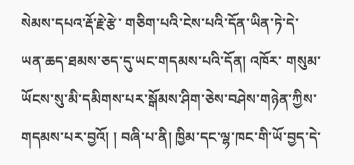སེམས་དཔའ་རྡོ་རྗེ་རྩེ་ གཅིག་པའི་ངེས་པའི་དོན་ཡིན་ཏེ་དེ་ཡན་ཆད་ཐམས་ཅད་དུ་ཡང་གདམས་པའི་དོན། འཁོར་ གསུམ་ཡོངས་སུ་མི་དམིགས་པར་སྒོམས་ཤིག་ཅེས་བཤེས་གཉེན་ཀྱིས་གདམས་པར་བྱའོ། ། བཞི་པ་ནི། ཁྱིམ་དང་ལྷ་ཁང་གི་ཡོ་བྱད་དེ་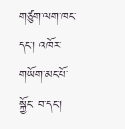གཙུག་ལག་ཁང་དང་། འཁོར་གཡོག་མང་པོ་སྐྱོང་ བ་དང་།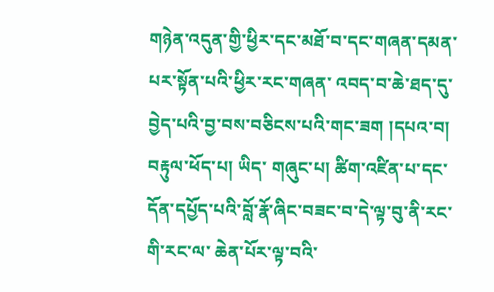གཉེན་འདུན་གྱི་ཕྱིར་དང་མཐོ་བ་དང་གཞན་དམན་པར་སྟོན་པའི་ཕྱིར་རང་གཞན་ འབད་བ་ཆེ་ཐད་དུ་བྱེད་པའི་བྱ་བས་བཅིངས་པའི་གང་ཟག །དཔའ་བ། བརྟུལ་ཕོད་པ། ཡིད་ གཞུང་པ། ཚིག་འཛིན་པ་དང་དོན་དཔྱོད་པའི་བློ་རྣོ་ཞིང་བཟང་བ་དེ་ལྟ་བུ་ནི་རང་གི་རང་ལ་ ཆེན་པོར་ལྟ་བའི་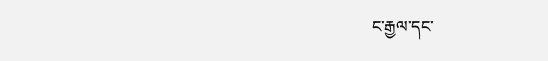ང་རྒྱལ་དང་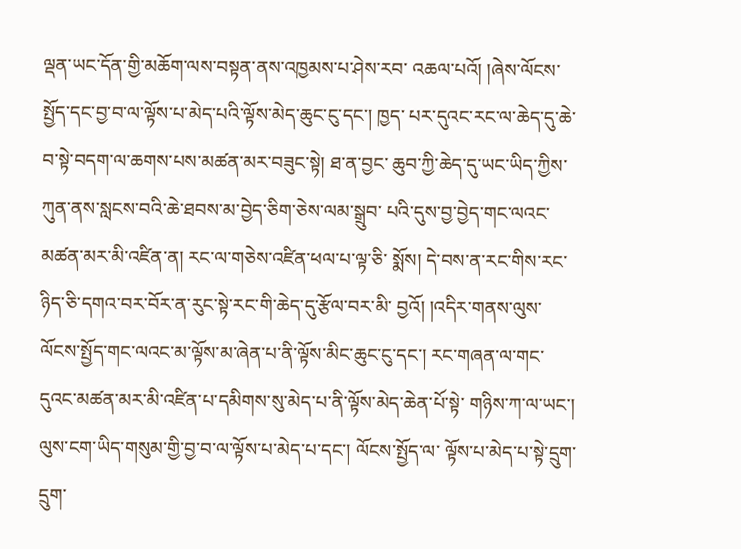ལྡན་ཡང་དོན་གྱི་མཆོག་ལས་བསྟན་ནས་འཁྱམས་པ་ཤེས་རབ་ འཆལ་པའོ། །ཞེས་ལོངས་སྤྱོད་དང་བྱ་བ་ལ་ལྟོས་པ་མེད་པའི་ལྟོས་མེད་ཆུང་ངུ་དང་། ཁྱད་ པར་དུའང་རང་ལ་ཆེད་དུ་ཆེ་བ་སྟེ་བདག་ལ་ཆགས་པས་མཚན་མར་བཟུང་སྟེ། ཐ་ན་བྱང་ ཆུབ་ཀྱི་ཆེད་དུ་ཡང་ཡིད་ཀྱིས་ཀུན་ནས་སླངས་བའི་ཆེ་ཐབས་མ་བྱེད་ཅིག་ཅེས་ལམ་སྒྲུབ་ པའི་དུས་བྱ་བྱེད་གང་ལའང་མཚན་མར་མི་འཛིན་ན། རང་ལ་གཅེས་འཛིན་ཕལ་པ་ལྟ་ཅི་ སྨོས། དེ་བས་ན་རང་གིས་རང་ཉིད་ཅི་དགའ་བར་བོར་ན་རུང་སྟེ་རང་གི་ཆེད་དུ་རྩོལ་བར་མི་ བྱའོ། །འདིར་གནས་ལུས་ལོངས་སྤྱོད་གང་ལའང་མ་ལྟོས་མ་ཞེན་པ་ནི་ལྟོས་མིང་ཆུང་ངུ་དང་། རང་གཞན་ལ་གང་དུའང་མཚན་མར་མི་འཛིན་པ་དམིགས་སུ་མེད་པ་ནི་ལྟོས་མེད་ཆེན་པོ་སྟེ་ གཉིས་ཀ་ལ་ཡང་། ལུས་ངག་ཡིད་གསུམ་གྱི་བྱ་བ་ལ་ལྟོས་པ་མེད་པ་དང་། ལོངས་སྤྱོད་ལ་ ལྟོས་པ་མེད་པ་སྟེ་དྲུག་དྲུག་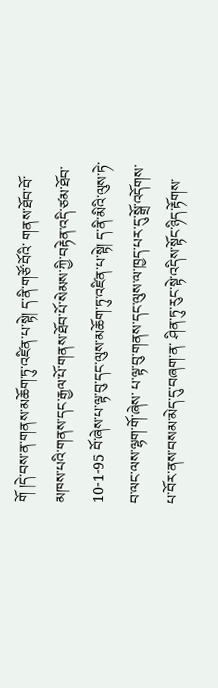གོ །དེ་བས་ན་གནས་མཆོག་ཏུ་འཛིན་པ་སྟེ། ད་ནི་གཙོ་བོའི་ གནས་ཐོབ་བོ་མཁས་པའི་གནས་དང་རྒྱལ་པོ་གནས་ཐོབ་པོ་སེམས་ཀྱི་བརྟེན་འདི་ཙམ་ཐོབ་ 10-1-95 བོ་ཞེས་པ་ལྟ་བུ་དང་ལུས་མཆོག་ཏུ་འཛིན་པ་སྟེ། ད་ནི་མིའི་ལུས་ཏེ་བ་ལང་ལས་ལྷག་གོ་ཞེས་ པ་ལྟ་བུ་གནས་དང་ལུས་ལ་ཁྱད་པར་དུ་སྒྲོ་འདོགས་པ་བོར་ནས་བསམ་མེད་དུ་བཞག་ན་ ཤིན་ཏུ་རུང་སྟེ་འདིས་སྟོང་ཉིད་རྟོགས་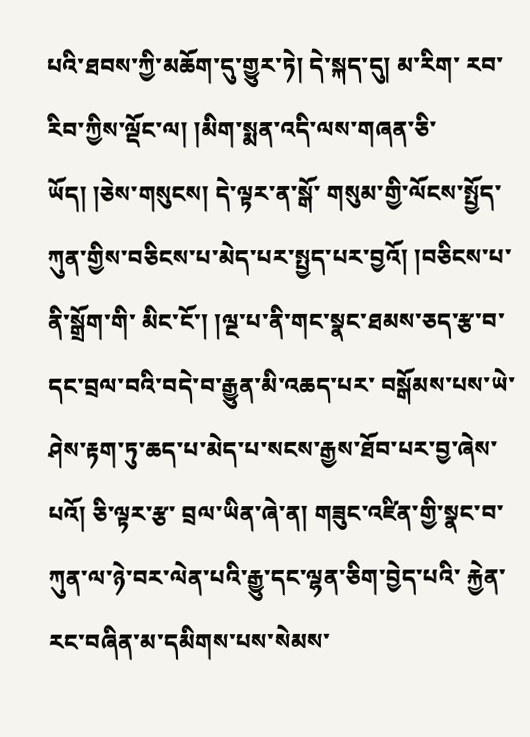པའི་ཐབས་ཀྱི་མཆོག་དུ་གྱུར་ཏེ། དེ་སྐད་དུ། མ་རིག་ རབ་རིབ་ཀྱིས་ལྡོང་ལ། །མིག་སྨན་འདི་ལས་གཞན་ཅི་ཡོད། །ཅེས་གསུངས། དེ་ལྟར་ན་སྒོ་ གསུམ་གྱི་ལོངས་སྤྱོད་ཀུན་གྱིས་བཅིངས་པ་མེད་པར་སྤྱད་པར་བྱའོ། །བཅིངས་པ་ནི་སྒྲོག་གི་ མིང་ངོ་། །ལྔ་པ་ནི་གང་སྣང་ཐམས་ཅད་རྩ་བ་དང་བྲལ་བའི་བདེ་བ་རྒྱུན་མི་འཆད་པར་ བསྒོམས་པས་ཡེ་ཤེས་རྟག་ཏུ་ཆད་པ་མེད་པ་སངས་རྒྱས་ཐོབ་པར་བྱ་ཞེས་པའོ། ཅི་ལྟར་རྩ་ བྲལ་ཡིན་ཞེ་ན། གཟུང་འཛིན་གྱི་སྣང་བ་ཀུན་ལ་ཉེ་བར་ལེན་པའི་རྒྱུ་དང་ལྷན་ཅིག་བྱེད་པའི་ རྐྱེན་རང་བཞིན་མ་དམིགས་པས་སེམས་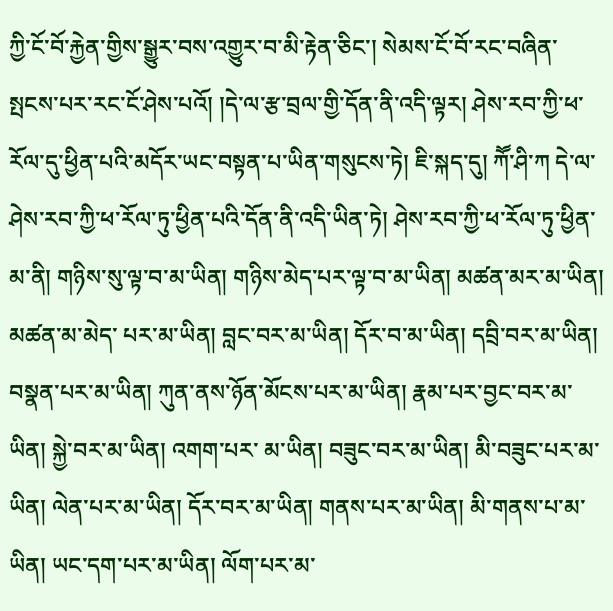ཀྱི་ངོ་བོ་རྐྱེན་གྱིས་སྒྱུར་བས་འགྱུར་བ་མི་རྟེན་ཅིང་། སེམས་ངོ་བོ་རང་བཞིན་སྤངས་པར་རང་ངོ་ཤེས་པའོ། །དེ་ལ་རྩ་བྲལ་གྱི་དོན་ནི་འདི་ལྟར། ཤེས་རབ་ཀྱི་ཕ་རོལ་དུ་ཕྱིན་པའི་མདོར་ཡང་བསྟན་པ་ཡིན་གསུངས་ཏེ། ཇི་སྐད་དུ། ཀཽ་ཤི་ཀ དེ་ལ་ཤེས་རབ་ཀྱི་ཕ་རོལ་ཏུ་ཕྱིན་པའི་དོན་ནི་འདི་ཡིན་ཏེ། ཤེས་རབ་ཀྱི་ཕ་རོལ་ཏུ་ཕྱིན་མ་ནི། གཉིས་སུ་ལྟ་བ་མ་ཡིན། གཉིས་མེད་པར་ལྟ་བ་མ་ཡིན། མཚན་མར་མ་ཡིན། མཚན་མ་མེད་ པར་མ་ཡིན། བླང་བར་མ་ཡིན། དོར་བ་མ་ཡིན། དབྲི་བར་མ་ཡིན། བསྣན་པར་མ་ཡིན། ཀུན་ནས་ཉོན་མོངས་པར་མ་ཡིན། རྣམ་པར་བྱང་བར་མ་ཡིན། སྐྱེ་བར་མ་ཡིན། འགག་པར་ མ་ཡིན། བཟུང་བར་མ་ཡིན། མི་བཟུང་པར་མ་ཡིན། ལེན་པར་མ་ཡིན། དོར་བར་མ་ཡིན། གནས་པར་མ་ཡིན། མི་གནས་པ་མ་ཡིན། ཡང་དག་པར་མ་ཡིན། ལོག་པར་མ་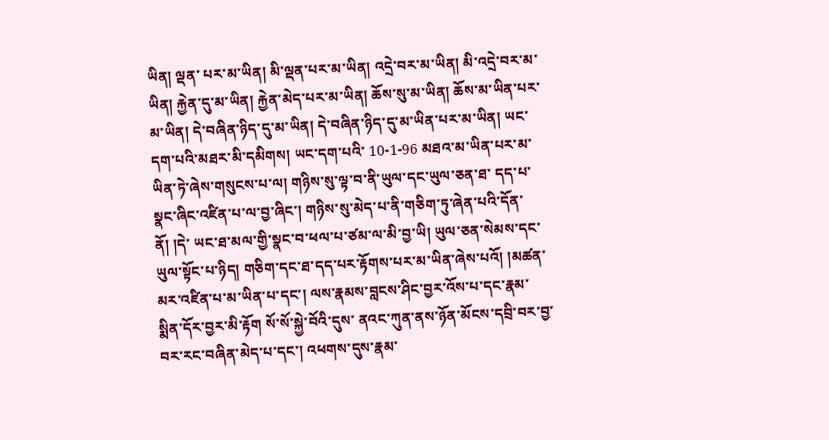ཡིན། ལྡན་ པར་མ་ཡིན། མི་ལྡན་པར་མ་ཡིན། འདྲེ་བར་མ་ཡིན། མི་འདྲེ་བར་མ་ཡིན། རྐྱེན་དུ་མ་ཡིན། རྐྱེན་མེད་པར་མ་ཡིན། ཆོས་སུ་མ་ཡིན། ཆོས་མ་ཡིན་པར་མ་ཡིན། དེ་བཞིན་ཉིད་དུ་མ་ཡིན། དེ་བཞིན་ཉིད་དུ་མ་ཡིན་པར་མ་ཡིན། ཡང་དག་པའི་མཐར་མི་དམིགས། ཡང་དག་པའི་ 10-1-96 མཐའ་མ་ཡིན་པར་མ་ཡིན་ཏེ་ཞེས་གསུངས་པ་ལ། གཉིས་སུ་ལྟ་བ་ནི་ཡུལ་དང་ཡུལ་ཅན་ཐ་ དད་པ་སྣང་ཞིང་འཛིན་པ་ལ་བྱ་ཞིང་། གཉིས་སུ་མེད་པ་ནི་གཅིག་ཏུ་ཞེན་པའི་དོན་ནོ། །དེ་ ཡང་ཐ་མལ་གྱི་སྣང་བ་ཕལ་པ་ཙམ་ལ་མི་བྱ་ཡི། ཡུལ་ཅན་སེམས་དང་ཡུལ་སྟོང་པ་ཉིད། གཅིག་དང་ཐ་དད་པར་རྟོགས་པར་མ་ཡིན་ཞེས་པའོ། །མཚན་མར་འཛིན་པ་མ་ཡིན་པ་དང་། ལས་རྣམས་བླངས་ཤིང་བྱར་འོས་པ་དང་རྣམ་སྨིན་དོར་བྱར་མི་རྟོག སོ་སོ་སྐྱེ་བོའི་དུས་ ནའང་ཀུན་ནས་ཉོན་མོངས་དབྲི་བར་བྱ་བར་རང་བཞིན་མེད་པ་དང་། འཕགས་དུས་རྣམ་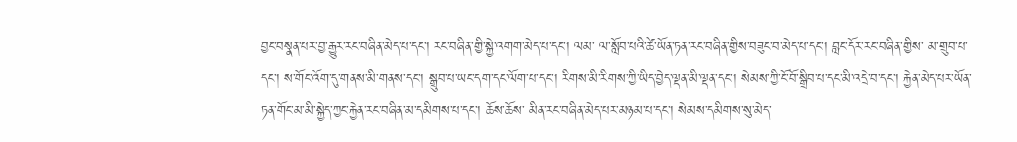བྱང་བསྣན་པར་བྱ་རྒྱུར་རང་བཞིན་མེད་པ་དང་། རང་བཞིན་གྱི་སྐྱེ་འགག་མེད་པ་དང་། ལམ་ ལ་སློབ་པའི་ཚེ་ཡོན་ཏན་རང་བཞིན་གྱིས་བཟུང་བ་མེད་པ་དང་། བླང་དོར་རང་བཞིན་གྱིས་ མ་གྲུབ་པ་དང་། ས་གོང་འོག་དུ་གནས་མི་གནས་དང་། སྒྲུབ་པ་ཡང་དག་དང་ལོག་པ་དང་། རིགས་མི་རིགས་ཀྱི་ཡིད་བྱེད་ལྡན་མི་ལྡན་དང་། སེམས་ཀྱི་ངོ་བོ་སྒྲིབ་པ་དང་མི་འདྲེ་བ་དང་། རྐྱེན་མེད་པར་ཡོན་ཏན་གོང་མ་མི་སྐྱེད་ཀྱང་རྐྱེན་རང་བཞིན་མ་དམིགས་པ་དང་། ཆོས་ཆོས་ མིན་རང་བཞིན་མེད་པར་མཉམ་པ་དང་། སེམས་དམིགས་སུ་མེད་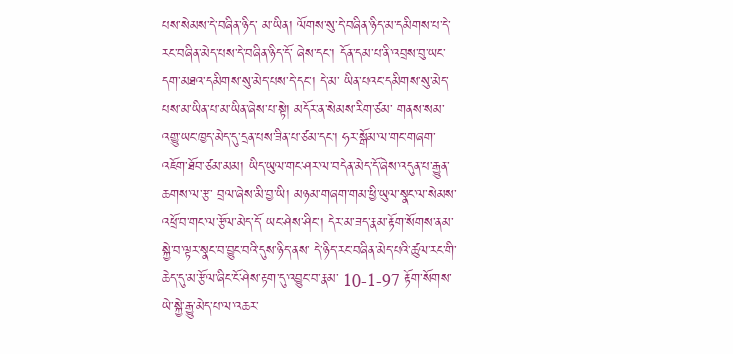པས་སེམས་དེ་བཞིན་ཉིད་ མ་ཡིན། ལོགས་སུ་དེ་བཞིན་ཉིད་མ་དམིགས་པ་དེ་རང་བཞིན་མེད་པས་དེ་བཞིན་ཉིད་དོ་ ཞེས་དང་། དོན་དམ་པ་ནི་འབྲས་བུ་ཡང་དག་མཐའ་དམིགས་སུ་མེད་པས་དེ་དང་། དེ་མ་ ཡིན་པའང་དམིགས་སུ་མེད་པས་མ་ཡིན་པ་མ་ཡིན་ཞེས་པ་སྟེ། མདོར་ན་སེམས་རིག་ཙམ་ གནས་སམ་འགྱུ་ཡང་ཁྱད་མེད་དུ་དྲན་པས་ཟིན་པ་ཙམ་དང་། ཧར་སྒོམ་ལ་གང་གཞག་ འཇོག་ཐོབ་ཙམ་མམ། ཡིད་ཡུལ་གང་ཤར་ལ་བདེན་མེད་དོ་ཞེས་འདུན་པ་རྒྱུན་ཆགས་ལ་རྩ་ བྲལ་ཞེས་མི་བྱ་ཡི། མཉམ་གཞག་གམ་ཕྱི་ཡུལ་སྣང་ལ་སེམས་འཕྲོ་བ་གང་ལ་རྩོལ་མེད་དོ་ ཡང་ཤེས་ཤིང་། དེར་མ་ཟད་རྣམ་རྟོག་སོགས་ནམ་སྐྱེ་བ་ལྟར་སྣང་བ་བྱུང་བའི་དུས་ཉིད་ནས་ དེ་ཉིད་རང་བཞིན་མེད་པའི་ཚུལ་རང་གི་ཆེད་དུ་མ་རྩོལ་ཞིང་ངོ་ཤེས་རྟག་དུ་འབྱུང་བ་རྣམ་ 10-1-97 རྟོག་སོགས་ཡེ་སྐྱེ་རྒྱུ་མེད་པ་ལ་འཆར་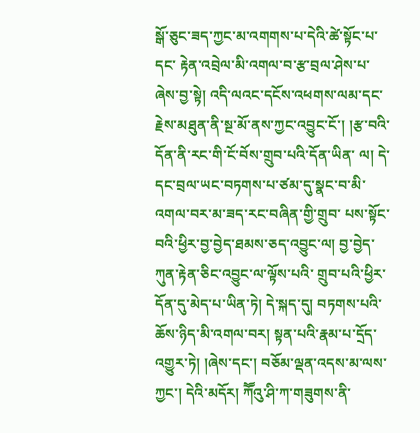སྒོ་ཅུང་ཟད་ཀྱང་མ་འགགས་པ་དེའི་ཚེ་སྟོང་པ་དང་ རྟེན་འབྲེལ་མི་འགལ་བ་རྩ་བྲལ་ཤེས་པ་ཞེས་བྱ་སྟེ། འདི་ལའང་དངོས་འཕགས་ལམ་དང་ རྗེས་མཐུན་ནི་སྔ་མོ་ནས་ཀྱང་འབྱུང་ངོ་། །རྩ་བའི་དོན་ནི་རང་གི་ངོ་བོས་གྲུབ་པའི་དོན་ཡིན་ ལ། དེ་དང་བྲལ་ཡང་བཏགས་པ་ཙམ་དུ་སྣང་བ་མི་འགལ་བར་མ་ཟད་རང་བཞིན་གྱི་གྲུབ་ པས་སྟོང་བའི་ཕྱིར་བྱ་བྱེད་ཐམས་ཅད་འབྱུང་ལ། བྱ་བྱེད་ཀུན་རྟེན་ཅིང་འབྱུང་ལ་ལྟོས་པའི་ གྲུབ་པའི་ཕྱིར་དོན་དུ་མེད་པ་ཡིན་ཏེ། དེ་སྐད་དུ། བཏགས་པའི་ཆོས་ཉིད་མི་འགལ་བར། སྟན་པའི་རྣམ་པ་དྲོད་འགྱུར་ཏེ། །ཞེས་དང་། བཅོམ་ལྡན་འདས་མ་ལས་ཀྱང་། དེའི་མདོར། ཀཽའུ་ཤི་ཀ་གཟུགས་ནི་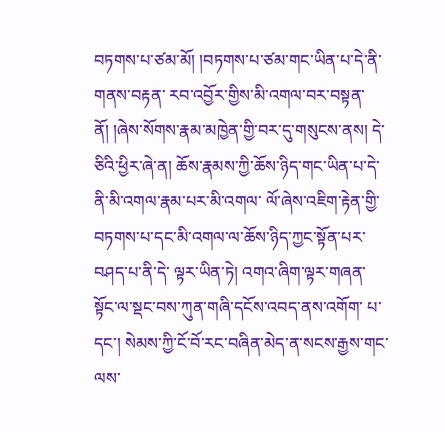བཏགས་པ་ཙམ་མོ། །བཏགས་པ་ཙམ་གང་ཡིན་པ་དེ་ནི་གནས་བརྟན་ རབ་འབྱོར་གྱིས་མི་འགལ་བར་བསྟན་ནོ། །ཞེས་སོགས་རྣམ་མཁྱེན་གྱི་བར་དུ་གསུངས་ནས། དེ་ཅིའི་ཕྱིར་ཞེ་ན། ཆོས་རྣམས་ཀྱི་ཆོས་ཉིད་གང་ཡིན་པ་དེ་ནི་མི་འགལ་རྣམ་པར་མི་འགལ་ ལོ་ཞེས་འཇིག་རྟེན་གྱི་བཏགས་པ་དང་མི་འགལ་ལ་ཆོས་ཉིད་ཀྱང་སྟོན་པར་བཤད་པ་ནི་དེ་ ལྟར་ཡིན་ཏེ། འགའ་ཞིག་ལྟར་གཞན་སྟོང་ལ་སྡང་བས་ཀུན་གཞི་དངོས་འབད་ནས་འགོག་ པ་དང་། སེམས་ཀྱི་ངོ་བོ་རང་བཞིན་མེད་ན་སངས་རྒྱས་གང་ལས་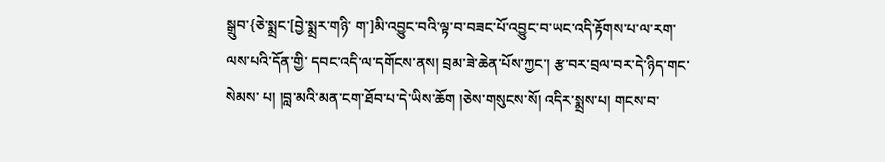སྒྲུབ་{ཅེ་སྨྲང་[བྱེ་སྨྲར་གཉི་ ག་]མི་འབྱུང་བའི་ལྟ་བ་བཟང་པོ་འབྱུང་བ་ཡང་འདི་རྟོགས་པ་ལ་རག་ལས་པའི་དོན་གྱི་ དབང་འདི་ལ་དགོངས་ནས། བྲམ་ཟེ་ཆེན་པོས་ཀྱང་། རྩ་བར་བྲལ་བར་དེ་ཉིད་གང་སེམས་ པ། །བླ་མའི་མན་ངག་ཐོབ་པ་དེ་ཡིས་ཆོག །ཅེས་གསུངས་སོ། འདིར་སྨྲས་པ། གངས་བ་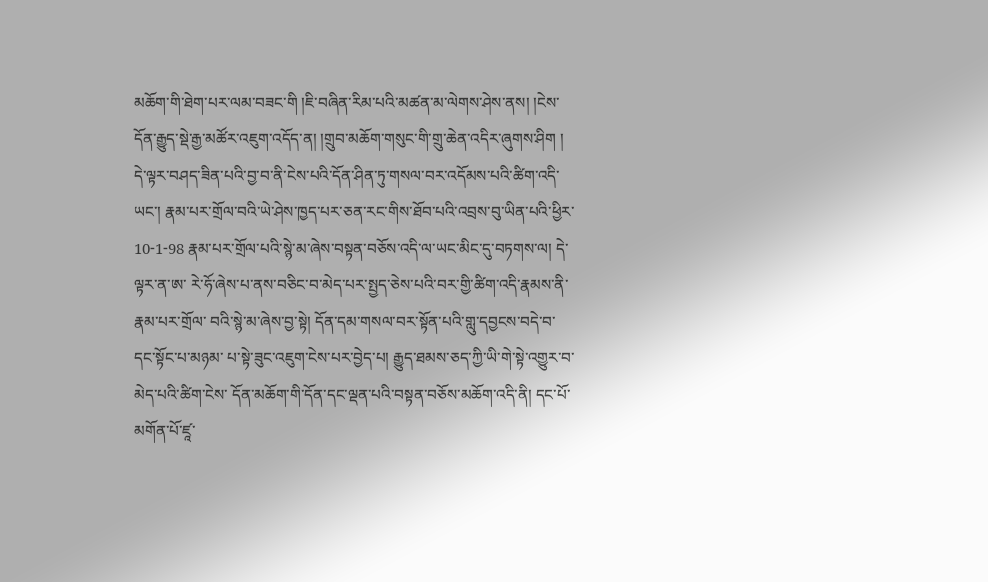མཆོག་གི་ཐེག་པར་ལམ་བཟང་གི །ཇི་བཞིན་རིམ་པའི་མཚན་མ་ལེགས་ཤེས་ནས། །ངེས་ དོན་རྒྱུད་སྡེ་རྒྱ་མཚོར་འཇུག་འདོད་ན། །གྲུབ་མཆོག་གསུང་གི་གྲུ་ཆེན་འདིར་ཞུགས་ཤིག ། དེ་ལྟར་བཤད་ཟིན་པའི་བྱ་བ་ནི་ངེས་པའི་དོན་ཤིན་ཏུ་གསལ་བར་འདོམས་པའི་ཚིག་འདི་ ཡང་། རྣམ་པར་གྲོལ་བའི་ཡེ་ཤེས་ཁྱད་པར་ཅན་རང་གིས་ཐོབ་པའི་འབྲས་བུ་ཡིན་པའི་ཕྱིར་ 10-1-98 རྣམ་པར་གྲོལ་པའི་སྙེ་མ་ཞེས་བསྟན་བཅོས་འདི་ལ་ཡང་མིང་དུ་བཏགས་ལ། དེ་ལྟར་ན་ཨ་ རེ་ཧོ་ཞེས་པ་ནས་བཅིང་བ་མེད་པར་སྤྱད་ཅེས་པའི་བར་གྱི་ཚིག་འདི་རྣམས་ནི་རྣམ་པར་གྲོལ་ བའི་སྙེ་མ་ཞེས་བྱ་སྟེ། དོན་དམ་གསལ་བར་སྟོན་པའི་གླུ་དབྱངས་བདེ་བ་དང་སྟོང་པ་མཉམ་ པ་སྟེ་ཟུང་འཇུག་ངེས་པར་བྱེད་པ། རྒྱུད་ཐམས་ཅད་ཀྱི་ཡི་གེ་སྟེ་འགྱུར་བ་མེད་པའི་ཚིག་ངེས་ དོན་མཆོག་གི་དོན་དང་ལྡན་པའི་བསྟན་བཅོས་མཆོག་འདི་ནི། དང་པོ་མགོན་པོ་ཛཱ་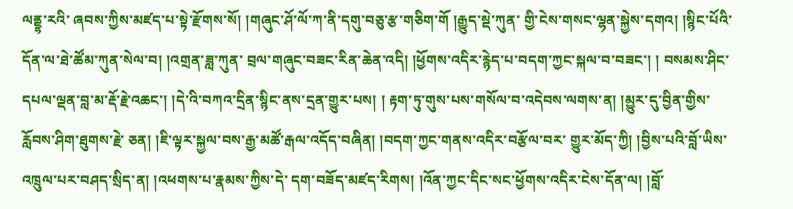ལནྡྷ་རའི་ ཞབས་ཀྱིས་མཛད་པ་སྟེ་རྫོགས་སོ། །གཞུང་ཤོ་ལོ་ཀ་ནི་དགུ་བཅུ་རྩ་གཅིག་གོ །རྒྱུད་སྡེ་ཀུན་ གྱི་ངེས་གསང་ལྷན་སྐྱེས་དགའ། །སྙིང་པོའི་དོན་ལ་ཐེ་ཚོམ་ཀུན་སེལ་བ། །འགྲན་ཟླ་ཀུན་ བྲལ་གཞུང་བཟང་རིན་ཆེན་འདི། །ཕྱོགས་འདིར་རྙེད་པ་བདག་ཀྱང་སྐལ་བ་བཟང་། ། བསམས་ཤིང་དཔལ་ལྡན་བླ་མ་རྡོ་རྗེ་འཆང་། །དེ་འི་བཀའ་དྲིན་སྙིང་ནས་དྲན་གྱུར་པས། ། རྟག་ཏུ་གུས་པས་གསོལ་བ་འདེབས་ལགས་ན། །མྱུར་དུ་བྱིན་གྱིས་རློབས་ཤིག་ཐུགས་རྗེ་ ཅན། །ཇི་ལྟར་སྐྱལ་བས་རྒྱ་མཚོ་རྒལ་འདོད་བཞིན། །བདག་ཀྱང་གནས་འདིར་བརྩོལ་བར་ གྱུར་མོད་ཀྱི། །བྱིས་པའི་བློ་ཡིས་འཁྲུལ་པར་བཤད་སྲིད་ན། །འཕགས་པ་རྣམས་ཀྱིས་དེ་ དག་བཟོད་མཛད་རིགས། །འོན་ཀྱང་དིང་སང་ཕྱོགས་འདིར་ངེས་དོན་ལ། །བློ་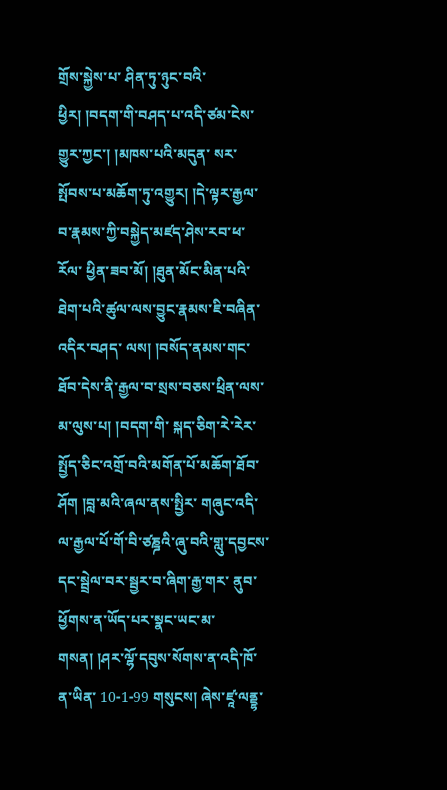གྲོས་སྐྱེས་པ་ ཤིན་ཏུ་ཉུང་བའི་ཕྱིར། །བདག་གི་བཤད་པ་འདི་ཙམ་ངེས་གྱུར་ཀྱང་། །མཁས་པའི་མདུན་ སར་སྤོབས་པ་མཆོག་ཏུ་འགྱུར། །དེ་ལྟར་རྒྱལ་བ་རྣམས་ཀྱི་བསྐྱེད་མཛད་ཤེས་རབ་ཕ་རོལ་ ཕྱིན་ཟབ་མོ། །ཐུན་མོང་མིན་པའི་ཐེག་པའི་ཚུལ་ལས་བྱུང་རྣམས་ཇི་བཞིན་འདིར་བཤད་ ལས། །བསོད་ནམས་གང་ཐོབ་དེས་ནི་རྒྱལ་བ་སྲས་བཅས་ཕྲིན་ལས་མ་ལུས་པ། །བདག་གི་ སྐད་ཅིག་རེ་རེར་སྤྱོད་ཅིང་འགྲོ་བའི་མགོན་པོ་མཆོག་ཐོབ་ཤོག །བླ་མའི་ཞལ་ནས་སྤྱིར་ གཞུང་འདི་ལ་རྒྱལ་པོ་གོ་བི་ཙཎྜའི་ཞུ་བའི་གླུ་དབྱངས་དང་སྦྲེལ་བར་སྦྱར་བ་ཞིག་རྒྱ་གར་ ནུབ་ཕྱོགས་ན་ཡོད་པར་སྣང་ཡང་མ་གསན། །ཤར་ལྷོ་དབུས་སོགས་ན་འདི་ཁོ་ན་ཡིན་ 10-1-99 གསུངས། ཞེས་ཛཱ་ལནྡྷ་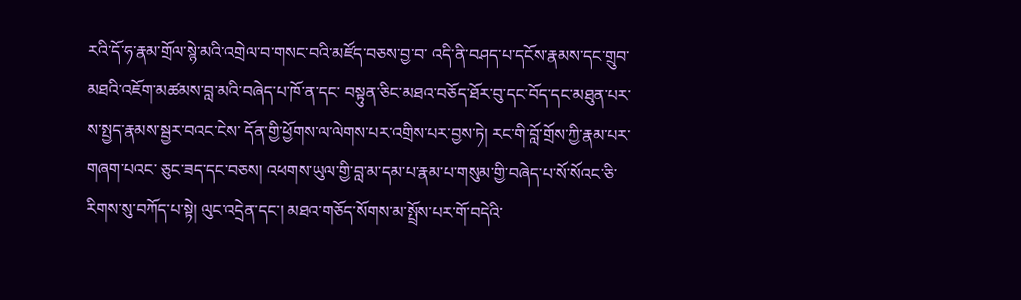རའི་དོ་ཧ་རྣམ་གྲོལ་སྙེ་མའི་འགྲེལ་བ་གསང་བའི་མཛོད་བཅས་བྱ་བ་ འདི་ནི་བཤད་པ་དངོས་རྣམས་དང་གྲུབ་མཐའི་འཇོག་མཚམས་བླ་མའི་བཞེད་པ་ཁོ་ན་དང་ བསྟུན་ཅིང་མཐའ་བཅོད་ཐོར་བུ་དང་བོད་དང་མཐུན་པར་ས་སྤྱད་རྣམས་སྦྱར་བའང་ངེས་ དོན་གྱི་ཕྱོགས་ལ་ལེགས་པར་འགྲིས་པར་བྱས་ཏེ། རང་གི་བློ་གྲོས་ཀྱི་རྣམ་པར་གཞག་པའང་ ཅུང་ཟད་དང་བཅས། འཕགས་ཡུལ་གྱི་བླ་མ་དམ་པ་རྣམ་པ་གསུམ་གྱི་བཞེད་པ་སོ་སོའང་ཅི་ རིགས་སུ་བཀོད་པ་སྟེ། ལུང་འདྲེན་དང་། མཐའ་གཅོད་སོགས་མ་སྤྲོས་པར་གོ་བདེའི་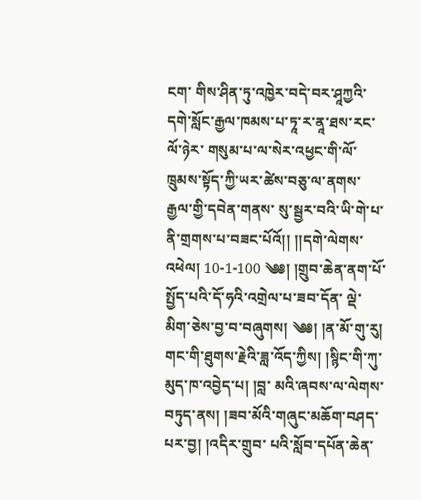ངག་ གིས་ཤིན་ཏུ་འཁྱེར་བདེ་བར་ཤཱཀྱའི་དགེ་སློང་རྒྱལ་ཁམས་པ་ཏཱ་ར་ནཱ་ཐས་རང་ལོ་ཉེར་ གསུམ་པ་ལ་སེར་འཕྱང་གི་ལོ་ཁྲུམས་སྟོད་ཀྱི་ཡར་ཚེས་བཅུ་ལ་ནགས་རྒྱལ་གྱི་དབེན་གནས་ སུ་སྦྱར་བའི་ཡི་གེ་པ་ནི་གྲགས་པ་བཟང་པོའོ།། །།དགེ་ལེགས་འཕེལ། 10-1-100 ༄༅། །གྲུབ་ཆེན་ནག་པོ་སྤྱོད་པའི་དོ་ཧའི་འགྲེལ་པ་ཟབ་དོན་ ལྡེ་མིག་ཅེས་བྱ་བ་བཞུགས། ༄༅། །ན་མོ་གུ་རུ། གང་གི་ཐུགས་རྗེའི་ཟླ་འོད་ཀྱིས། །སྙིང་གི་ཀུ་མུད་ཁ་འབྱེད་པ། །བླ་ མའི་ཞབས་ལ་ལེགས་བཏུད་ནས། །ཟབ་མོའི་གཞུང་མཆོག་བཤད་པར་བྱ། །འདིར་གྲུབ་ པའི་སློབ་དཔོན་ཆེན་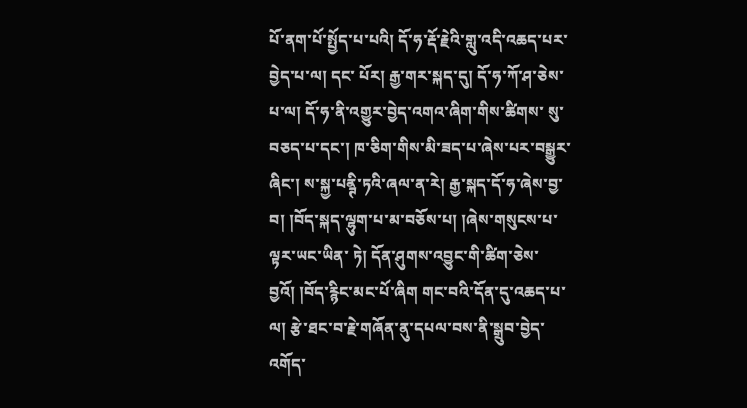པོ་ནག་པོ་སྤྱོད་པ་པའི། དོ་ཧ་རྡོ་རྗེའི་གླུ་འདི་འཆད་པར་བྱེད་པ་ལ། དང་ པོར། རྒྱ་གར་སྐད་དུ། དོ་ཧ་ཀོ་ཤ་ཅེས་པ་ལ། དོ་ཧ་ནི་འགྱུར་བྱེད་འགའ་ཞིག་གིས་ཚིགས་ སུ་བཅད་པ་དང་། ཁ་ཅིག་གིས་མི་ཟད་པ་ཞེས་པར་བསྒྱུར་ཞིང་། ས་སྐྱ་པནྚི་ཏའི་ཞལ་ན་རེ། རྒྱ་སྐད་དོ་ཧ་ཞེས་བྱ་བ། །བོད་སྐད་ལྷུག་པ་མ་བཅོས་པ། །ཞེས་གསུངས་པ་ལྟར་ཡང་ཡིན་ ཏེ། དོན་ཤུགས་འབྱུང་གི་ཚིག་ཅེས་བྱའོ། །བོད་རྙིང་མང་པོ་ཞིག གང་བའི་དོན་དུ་འཆད་པ་ ལ། རྩེ་ཐང་བ་རྗེ་གཞོན་ནུ་དཔལ་བས་ནི་སྒྲུབ་བྱེད་འགོད་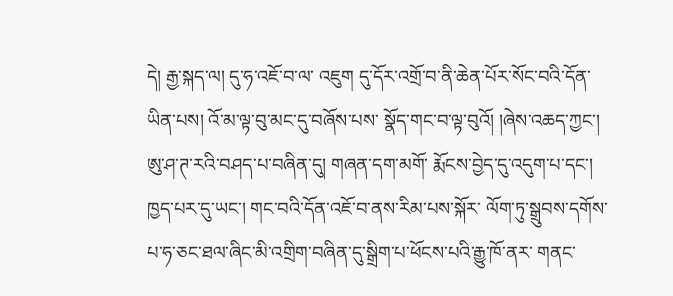དེ། རྒྱ་སྐད་ལ། དུ་ཧ་འཇོ་བ་ལ་ འཇུག དུ་དོར་འགྲོ་བ་ནི་ཆེན་པོར་སོང་བའི་དོན་ཡིན་པས། འོ་མ་ལྟ་བུ་མང་དུ་བཞོས་པས་ སྣོད་གང་བ་ལྟ་བུའོ། །ཞེས་འཆད་ཀྱང་། ཨུ་ཤ་ཊ་རའི་བཤད་པ་བཞིན་དུ། གཞན་དག་མགོ་ རྨོངས་བྱེད་དུ་འདུག་པ་དང་། ཁྱད་པར་དུ་ཡང་། གང་བའི་དོན་འཇོ་བ་ནས་རིམ་པས་སྐོར་ ལོག་ཏུ་སྒྲུབས་དགོས་པ་ཧ་ཅང་ཐལ་ཞིང་མི་འགྲིག་བཞིན་དུ་སྒྲིག་པ་ཕོངས་པའི་རྒྱུ་ཁོ་ནར་ གནང་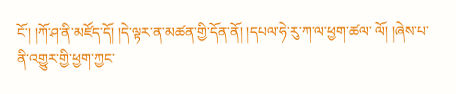ངོ་། །ཀོ་ཤ་ནི་མཛོད་དོ། །དེ་ལྟར་ན་མཚན་གྱི་དོན་ནོ། །དཔལ་ཧེ་རུ་ཀ་ལ་ཕྱག་ཚལ་ ལོ། །ཞེས་པ་ནི་འགྱུར་གྱི་ཕྱག་ཀྱང་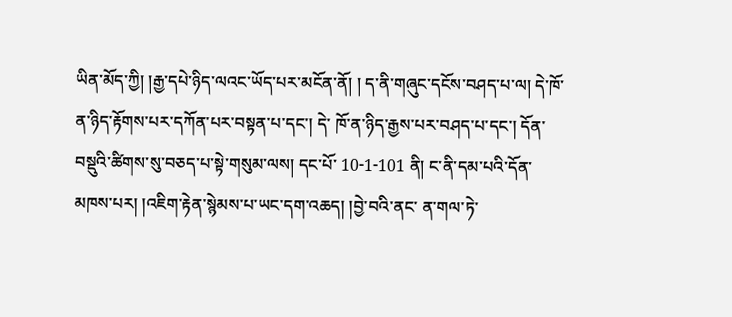ཡིན་མོད་ཀྱི། །རྒྱ་དཔེ་ཉིད་ལའང་ཡོད་པར་མངོན་ནོ། ། ད་ནི་གཞུང་དངོས་བཤད་པ་ལ། དེ་ཁོ་ན་ཉིད་རྟོགས་པར་དཀོན་པར་བསྟན་པ་དང་། དེ་ ཁོ་ན་ཉིད་རྒྱས་པར་བཤད་པ་དང་། དོན་བསྡུའི་ཚིགས་སུ་བཅད་པ་སྟེ་གསུམ་ལས། དང་པོ་ 10-1-101 ནི། ང་ནི་དམ་པའི་དོན་མཁས་པར། །འཇིག་རྟེན་སྙེམས་པ་ཡང་དག་འཆད། །བྱེ་བའི་ནང་ ན་གལ་ཏེ་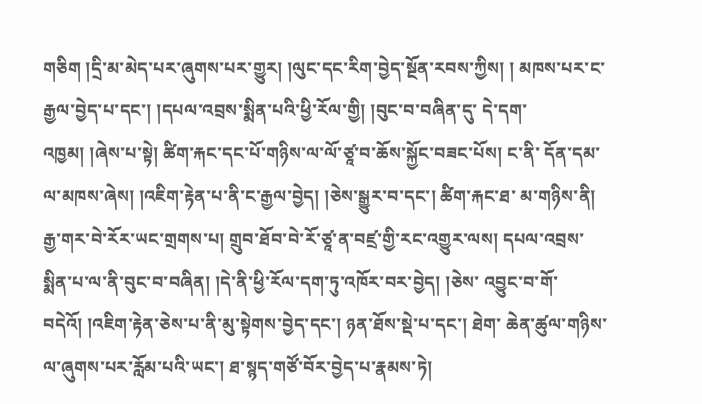གཅིག །དྲི་མ་མེད་པར་ཞུགས་པར་གྱུར། །ལུང་དང་རིག་བྱེད་སྔོན་རབས་ཀྱིས། ། མཁས་པར་ང་རྒྱལ་བྱེད་པ་དང་། །དཔལ་འབྲས་སྨིན་པའི་ཕྱི་རོལ་གྱི། །བུང་བ་བཞིན་དུ་ དེ་དག་འཁྱམ། །ཞེས་པ་སྟེ། ཚིག་རྐང་དང་པོ་གཉིས་ལ་ལོ་ཙཱ་བ་ཆོས་སྐྱོང་བཟང་པོས། ང་ནི་ དོན་དམ་ལ་མཁས་ཞེས། །འཇིག་རྟེན་པ་ནི་ང་རྒྱལ་བྱེད། །ཅེས་སྒྱུར་བ་དང་། ཚིག་རྐང་ཐ་ མ་གཉིས་ནི། རྒྱ་གར་བེ་རོར་ཡང་གྲགས་པ། གྲུབ་ཐོབ་བེ་རོ་ཙཱ་ན་བཛྲ་གྱི་རང་འགྱུར་ལས། དཔལ་འབྲས་སྨིན་པ་ལ་ནི་བུང་བ་བཞིན། །དེ་ནི་ཕྱི་རོལ་དག་ཏུ་འཁོར་བར་བྱེད། །ཅེས་ འབྱུང་བ་གོ་བདེའོ། །འཇིག་རྟེན་ཅེས་པ་ནི་མུ་སྟེགས་བྱེད་དང་། ཉན་ཐོས་སྡེ་པ་དང་། ཐེག་ ཆེན་ཚུལ་གཉིས་ལ་ཞུགས་པར་རློམ་པའི་ཡང་། ཐ་སྙད་གཙོ་བོར་བྱེད་པ་རྣམས་ཏེ།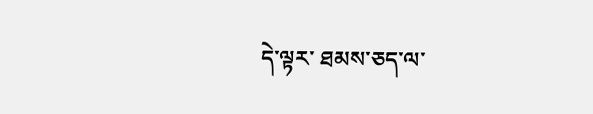དེ་ལྟར་ ཐམས་ཅད་ལ་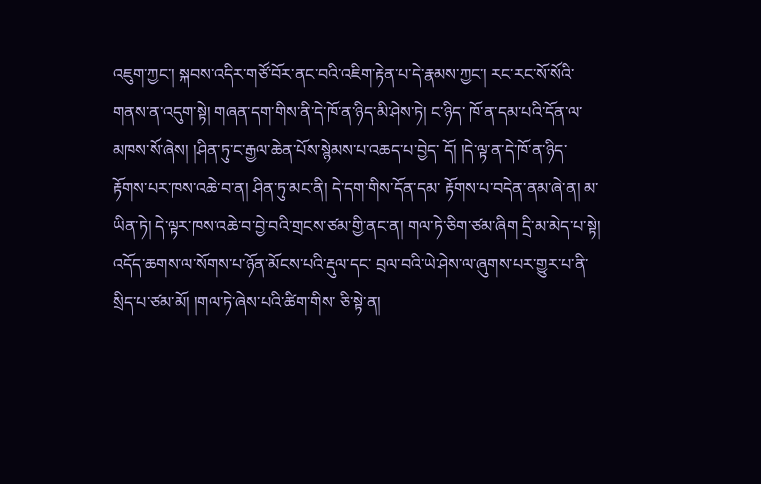འཇུག་ཀྱང་། སྐབས་འདིར་གཙོ་བོར་ནང་བའི་འཇིག་རྟེན་པ་དེ་རྣམས་ཀྱང་། རང་རང་སོ་སོའི་གནས་ན་འདུག་སྟེ། གཞན་དག་གིས་ནི་དེ་ཁོ་ན་ཉིད་མི་ཤེས་ཏེ། ང་ཉིད་ ཁོ་ན་དམ་པའི་དོན་ལ་མཁས་སོ་ཞེས། །ཤིན་ཏུ་ང་རྒྱལ་ཆེན་པོས་སྙེམས་པ་འཆད་པ་བྱེད་ དོ། །དེ་ལྟ་ན་དེ་ཁོ་ན་ཉིད་རྟོགས་པར་ཁས་འཆེ་བ་ན། ཤིན་ཏུ་མང་ནི། དེ་དག་གིས་དོན་དམ་ རྟོགས་པ་བདེན་ནམ་ཞེ་ན། མ་ཡིན་ཏེ། དེ་ལྟར་ཁས་འཆེ་བ་བྱེ་བའི་གྲངས་ཙམ་གྱི་ནང་ན། གལ་ཏེ་ཅིག་ཙམ་ཞིག དྲི་མ་མེད་པ་སྟེ། འདོད་ཆགས་ལ་སོགས་པ་ཉོན་མོངས་པའི་རྡུལ་དང་ བྲལ་བའི་ཡེ་ཤེས་ལ་ཞུགས་པར་གྱུར་པ་ནི་སྲིད་པ་ཙམ་མོ། །གལ་ཏེ་ཞེས་པའི་ཚིག་གིས་ ཅི་སྟེ་ན།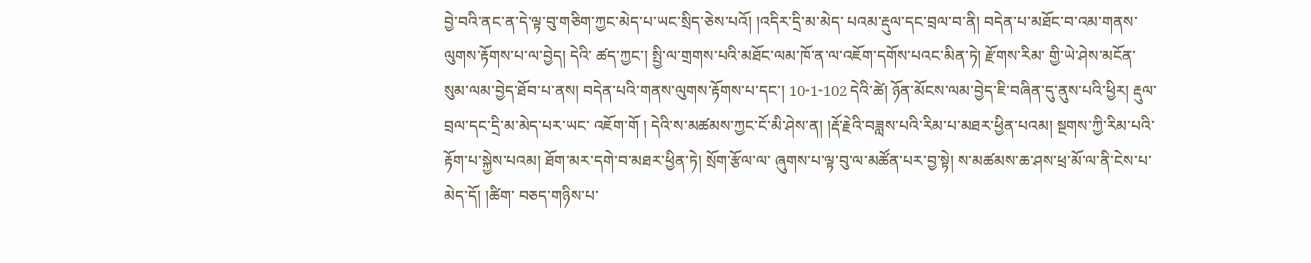བྱེ་བའི་ནང་ན་དེ་ལྟ་བུ་གཅིག་ཀྱང་མེད་པ་ཡང་སྲིད་ཅེས་པའོ། །འདིར་དྲི་མ་མེད་ པའམ་རྡུལ་དང་བྲལ་བ་ནི། བདེན་པ་མཐོང་བ་འམ་གནས་ལུགས་རྟོགས་པ་ལ་བྱེད། དེའི་ ཚད་ཀྱང་། སྤྱི་ལ་གྲགས་པའི་མཐོང་ལམ་ཁོ་ན་ལ་འཇོག་དགོས་པའང་མིན་ཏེ། རྫོགས་རིམ་ གྱི་ཡེ་ཤེས་མངོན་སུམ་ལམ་བྱེད་ཐོབ་པ་ནས། བདེན་པའི་གནས་ལུགས་རྟོགས་པ་དང་། 10-1-102 དེའི་ཚེ། ཉོན་མོངས་ལམ་བྱེད་ཇི་བཞིན་དུ་ནུས་པའི་ཕྱིར། རྡུལ་བྲལ་དང་དྲི་མ་མེད་པར་ཡང་ འཇོག་གོ ། དེའི་ས་མཚམས་ཀྱང་ངོ་མི་ཤེས་ན། །རྡོ་རྗེའི་བཟླས་པའི་རིམ་པ་མཐར་ཕྱིན་པའམ། སྔགས་ཀྱི་རིམ་པའི་རྟོག་པ་སྐྱེས་པའམ། ཐོག་མར་དགེ་བ་མཐར་ཕྱིན་ཏེ། སྲོག་རྩོལ་ལ་ ཞུགས་པ་ལྟ་བུ་ལ་མཚོན་པར་བྱ་སྟེ། ས་མཚམས་ཆ་ཤས་ཕྲ་མོ་ལ་ནི་ངེས་པ་མེད་དོ། །ཚིག་ བཅད་གཉིས་པ་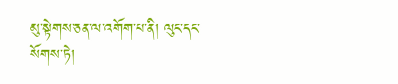མུ་སྟེགས་ཅན་ལ་འགོག་པ་ནི། ལུང་དང་སོགས་ཏེ།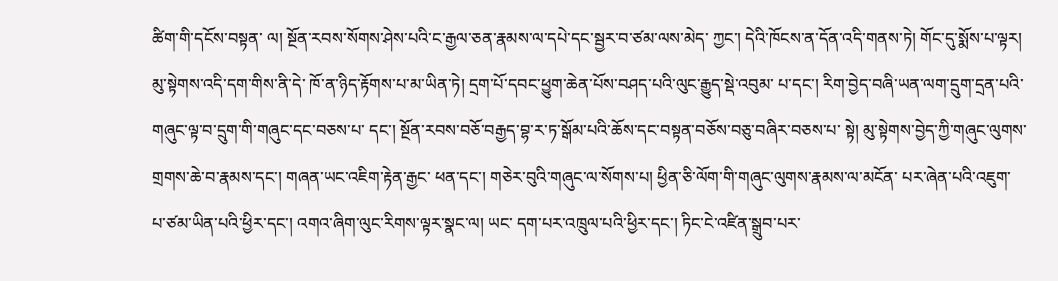ཚིག་གི་དངོས་བསྟན་ ལ། སྔོན་རབས་སོགས་ཤེས་པའི་ང་རྒྱལ་ཅན་རྣམས་ལ་དཔེ་དང་སྦྱར་བ་ཙམ་ལས་མེད་ ཀྱང་། དེའི་ཁོངས་ན་དོན་འདི་གནས་ཏེ། གོང་དུ་སྨོས་པ་ལྟར། མུ་སྟེགས་འདི་དག་གིས་ནི་དེ་ ཁོ་ན་ཉིད་རྟོགས་པ་མ་ཡིན་ཏེ། དྲག་པོ་དབང་ཕྱུག་ཆེན་པོས་བཤད་པའི་ལུང་རྒྱུད་སྡེ་འབུམ་ པ་དང་། རིག་བྱེད་བཞི་ཡན་ལག་དྲུག་དྲན་པའི་གཞུང་ལྟ་བ་དྲུག་གི་གཞུང་དང་བཅས་པ་ དང་། སྔོན་རབས་བཅོ་བརྒྱད་བྷ་ར་ཏ་སྒོམ་པའི་ཆོས་དང་བསྟན་བཅོས་བཅུ་བཞིར་བཅས་པ་ སྟེ། མུ་སྟེགས་བྱེད་ཀྱི་གཞུང་ལུགས་གྲགས་ཆེ་བ་རྣམས་དང་། གཞན་ཡང་འཇིག་རྟེན་རྒྱང་ ཕན་དང་། གཅེར་བུའི་གཞུང་ལ་སོགས་པ། ཕྱིན་ཅི་ལོག་གི་གཞུང་ལུགས་རྣམས་ལ་མངོན་ པར་ཞེན་པའི་འཇུག་པ་ཙམ་ཡིན་པའི་ཕྱིར་དང་། འགའ་ཞིག་ལུང་རིགས་ལྟར་སྣང་ལ། ཡང་ དག་པར་འཁྲུལ་པའི་ཕྱིར་དང་། ཏིང་ངེ་འཛིན་སྒྲུབ་པར་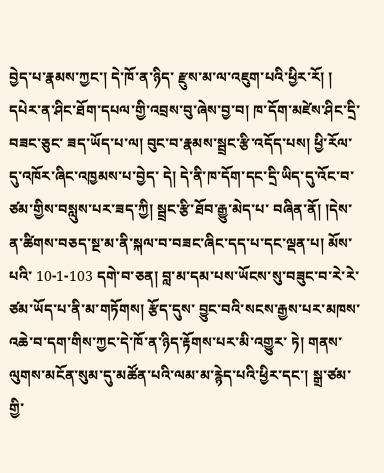བྱེད་པ་རྣམས་ཀྱང་། དེ་ཁོ་ན་ཉིད་ རྫུས་མ་ལ་འཇུག་པའི་ཕྱིར་རོ། ། དཔེར་ན་ཤིང་ཐོག་དཔལ་གྱི་འབྲས་བུ་ཞེས་བྱ་བ། ཁ་དོག་མཛེས་ཤིང་དྲི་བཟང་ཅུང་ ཟད་ཡོད་པ་ལ། བུང་བ་རྣམས་སྦྲང་རྩི་འདོད་པས། ཕྱི་རོལ་དུ་འཁོར་ཞིང་འཁྱམས་པ་བྱེད་ དེ། དེ་ནི་ཁ་དོག་དང་དྲི་ཡིད་དུ་འོང་བ་ཙམ་གྱིས་བསླུས་པར་ཟད་ཀྱི། སྦྲང་རྩི་ཐོབ་རྒྱུ་མེད་པ་ བཞིན་ནོ། །དེས་ན་ཚིགས་བཅད་སྔ་མ་ནི་སྐལ་བ་བཟང་ཞིང་དད་པ་དང་ལྡན་པ། མོས་པའི་ 10-1-103 དགེ་བ་ཅན། བླ་མ་དམ་པས་ཡོངས་སུ་བཟུང་བ་རེ་རེ་ཙམ་ཡོད་པ་ནི་མ་གཏོགས། རྩོད་དུས་ བྱུང་བའི་སངས་རྒྱས་པར་མཁས་འཆེ་བ་དག་གིས་ཀྱང་དེ་ཁོ་ན་ཉིད་རྟོགས་པར་མི་འགྱུར་ ཏེ། གནས་ལུགས་མངོན་སུམ་དུ་མཚོན་པའི་ལམ་མ་རྙེད་པའི་ཕྱིར་དང་། སྒྲ་ཙམ་གྱི་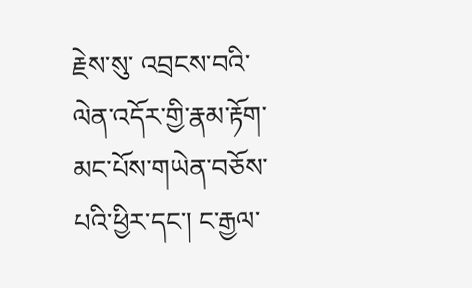རྗེས་སུ་ འབྲངས་བའི་ལེན་འདོར་གྱི་རྣམ་རྟོག་མང་པོས་གཡེན་བཅོས་པའི་ཕྱིར་དང་། ང་རྒྱལ་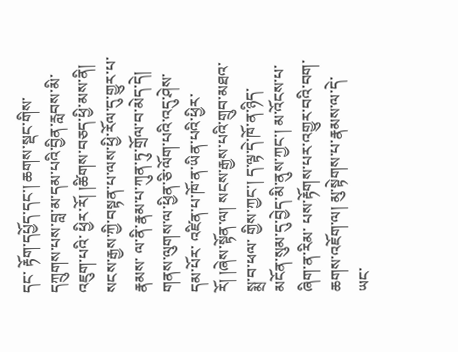དང་ རྟོག་དཔྱོད་དང་། ཆགས་སྡང་གིས་དཀྲུགས་པས་བླ་མ་དམ་པའི་བྱིན་རླབས་མི་འཇུག་པའི་ ཕྱིར་རོ། །ཚིགས་བཅད་ཕྱི་མས་ནི། སངས་རྒྱས་ཀྱི་བསྟན་པ་ལས་ཕྱི་རོལ་དུ་གྱུར་པ་རྣམས་ ལ་ནི་རྣམ་པ་ཀུན་ཏུ་གྲོལ་བ་མེད་དེ། གནས་ལུགས་ལ་ཕྱིན་ཅི་ལོག་པའི་འདུ་ཤེས་དམ་པོར་ འཛིན་པ་ཁོ་ན་ཡིན་པའི་ཕྱིར་རོ། །ཞེས་སྟོན་ལ། སངས་རྒྱས་པའི་གྲུབ་མཐའ་སྨྲ་བ་ཕལ་ གྱིས་ཀྱང་། ད་ལྟ་དེ་ཁོ་ན་ཉིད་མངོན་སུམ་དུ་བྱེད་མི་ནུས་ཀྱང་། མ་འོངས་པ་ཞིག་ན་རིམ་ པས་རྟོགས་པར་འགྱུར་བའི་བག་ཆགས་འཇོག་ལ། མུ་སྟེགས་པ་རྣམས་ལ་དེ་ཡང་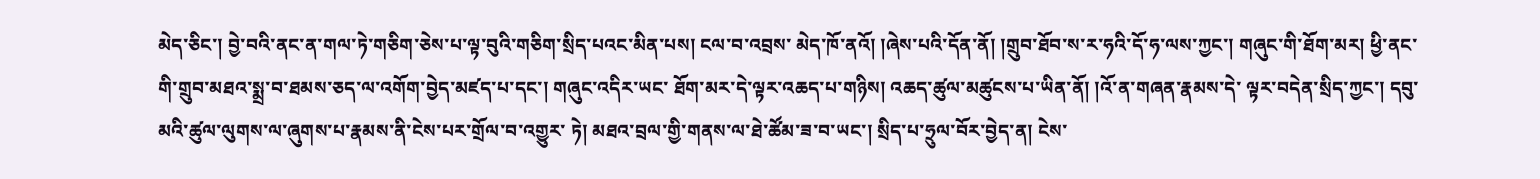མེད་ཅིང་། བྱེ་བའི་ནང་ན་གལ་ཏེ་གཅིག་ཅེས་པ་ལྟ་བུའི་གཅིག་སྲིད་པའང་མིན་པས། ངལ་བ་འབྲས་ མེད་ཁོ་ནའོ། །ཞེས་པའི་དོན་ནོ། །གྲུབ་ཐོབ་ས་ར་ཧའི་དོ་ཧ་ལས་ཀྱང་། གཞུང་གི་ཐོག་མར། ཕྱི་ནང་གི་གྲུབ་མཐའ་སྨྲ་བ་ཐམས་ཅད་ལ་འགོག་བྱེད་མཛད་པ་དང་། གཞུང་འདིར་ཡང་ ཐོག་མར་དེ་ལྟར་འཆད་པ་གཉིས། འཆད་ཚུལ་མཚུངས་པ་ཡིན་ནོ། །འོ་ན་གཞན་རྣམས་དེ་ ལྟར་བདེན་སྲིད་ཀྱང་། དབུ་མའི་ཚུལ་ལུགས་ལ་ཞུགས་པ་རྣམས་ནི་ངེས་པར་གྲོལ་བ་འགྱུར་ ཏེ། མཐའ་བྲལ་གྱི་གནས་ལ་ཐེ་ཚོམ་ཟ་བ་ཡང་། སྲིད་པ་ཧྲུལ་བོར་བྱེད་ན། ངེས་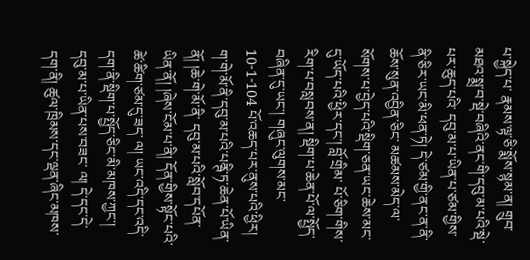པ་སྐྱེད་པ་ རྣམས་ལྟ་ཅི་སྨོས་སྙམ་ན། གྲུབ་མཐའ་སྨྲ་བ་སྡེ་བཞིའི་ནང་གི་དབུ་མ་པའི་སྡེ་པར་ཆུད་པའི་ དབུ་མ་པ་ཡིན་པ་ཙམ་གྱིས་ནི་ཅིར་ཡང་མི་ཕན་ཏེ། དེ་ཙམ་གྱི་ནང་ན་ནི་ཆོས་སུན་འབྱིན་ཅིང་ མཚམས་མེད་ལ་སོགས་པ་བྱེད་པའི་སྡིག་ཅན་ཡང་ཆེས་མང་དུ་ཡོད་པའི་ཕྱིར་དང་། བློ་གྲིམ་ པོ་ཅིག་གིས་རིག་པ་བསླབས་ན། སྡིག་པ་ཆེན་པོ་ལ་སྤྱོད་བཞིན་དུ་ཡང་། གཞུང་ལུགས་མང་ 10-1-104 པོ་འཆད་པར་ནུས་པའི་ཕྱིར། ག་གེ་མོ་ནི་དབུ་མ་པའི་པནྚི་ཏ་ཆེན་པོ་ཡིན་ནོ། །ཆེ་གེ་མོ་ནི་ དབུ་མ་པའི་སློབ་དཔོན་ཡིན་ནོ། །ཞེས་ངོམ་པ་ནི། དོན་གྱིས་སྟོང་པའི་ཚེ་ཚིག་ཙམ་དུ་ཟད་ ལ། ཡང་འདི་དང་འདི་དག་ནི་སྡིག་པ་སྤྱོད་ཅིང་མི་མཁས་ཀྱང་། དབུ་མ་པ་ཡིན་པས་བཟང་ ལ། དེ་དང་དེ་དག་ནི། ཚུལ་ཁྲིམས་དང་ལྡན་ཞིང་མཁས་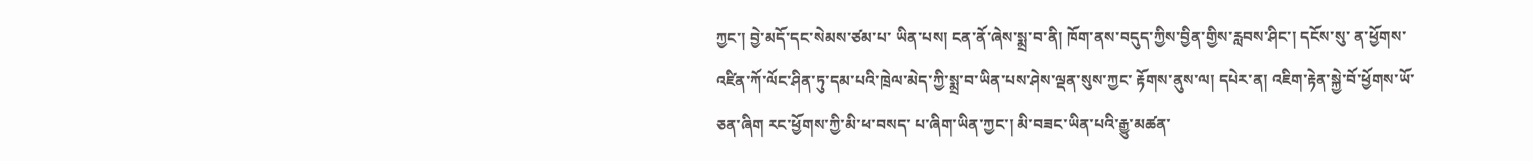ཀྱང་། བྱེ་མདོ་དང་སེམས་ཙམ་པ་ ཡིན་པས། ངན་ནོ་ཞེས་སྨྲ་བ་ནི། ཁོག་ནས་བདུད་ཀྱིས་བྱིན་གྱིས་རླབས་ཤིང་། དངོས་སུ་ ན་ཕྱོགས་འཛིན་ཀོ་ལོང་ཤིན་ཏུ་དམ་པའི་ཁྲེལ་མེད་ཀྱི་སྨྲ་བ་ཡིན་པས་ཤེས་ལྡན་སུས་ཀྱང་ རྟོགས་ནུས་ལ། དཔེར་ན། འཇིག་རྟེན་སྐྱེ་བོ་ཕྱོགས་ཡོ་ཅན་ཞིག རང་ཕྱོགས་ཀྱི་མི་ཕ་བསད་ པ་ཞིག་ཡིན་ཀྱང་། མི་བཟང་ཡིན་པའི་རྒྱུ་མཚན་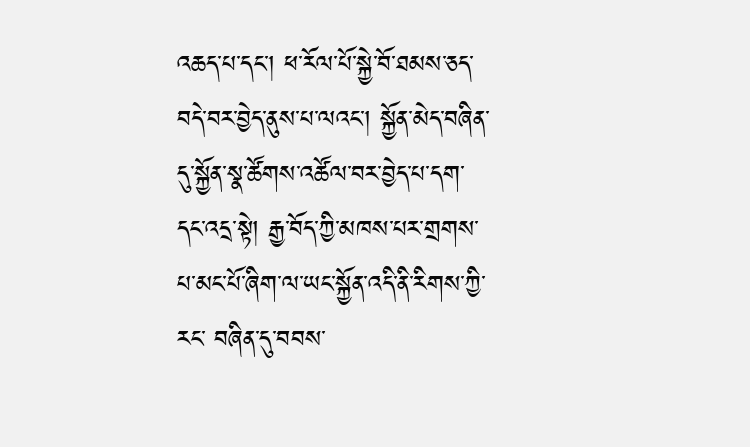འཆད་པ་དང་། ཕ་རོལ་པོ་སྐྱེ་བོ་ཐམས་ཅད་ བདེ་བར་བྱེད་ནུས་པ་ལའང་། སྐྱོན་མེད་བཞིན་དུ་སྐྱོན་སྣ་ཚོགས་འཚོལ་བར་བྱེད་པ་དག་ དང་འདྲ་སྟེ། རྒྱ་བོད་ཀྱི་མཁས་པར་གྲགས་པ་མང་པོ་ཞིག་ལ་ཡང་སྐྱོན་འདི་ནི་རིགས་ཀྱི་རང་ བཞིན་དུ་བབས་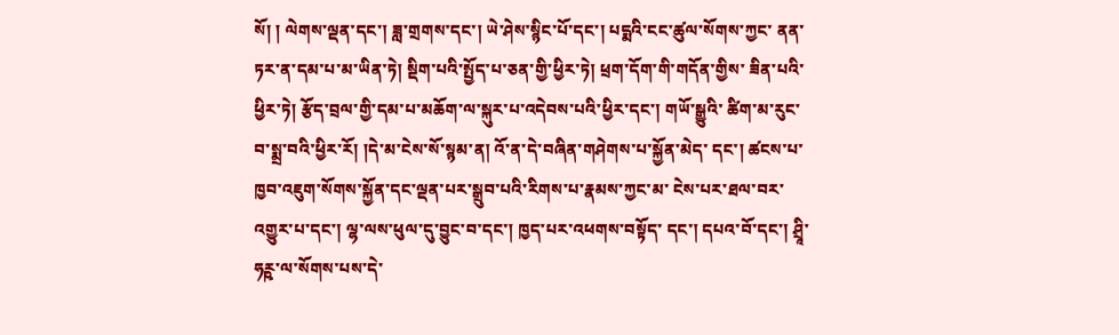སོ། ། ལེགས་ལྡན་དང་། ཟླ་གྲགས་དང་། ཡེ་ཤེས་སྙིང་པོ་དང་། པདྨའི་ངང་ཚུལ་སོགས་ཀྱང་ ནན་ཏར་ན་དམ་པ་མ་ཡིན་ཏེ། སྡིག་པའི་སྤྱོད་པ་ཅན་གྱི་ཕྱིར་ཏེ། ཕྲག་དོག་གི་གདོན་གྱིས་ ཟིན་པའི་ཕྱིར་ཏེ། རྩོད་བྲལ་གྱི་དམ་པ་མཆོག་ལ་སྐུར་པ་འདེབས་པའི་ཕྱིར་དང་། གཡོ་སྒྱུའི་ ཚིག་མ་རུང་བ་སྨྲ་བའི་ཕྱིར་རོ། །དེ་མ་ངེས་སོ་སྙམ་ན། འོ་ན་དེ་བཞིན་གཤེགས་པ་སྐྱོན་མེད་ དང་། ཚངས་པ་ཁྱབ་འཇུག་སོགས་སྐྱོན་དང་ལྡན་པར་སྒྲུབ་པའི་རིགས་པ་རྣམས་ཀྱང་མ་ ངེས་པར་ཐལ་བར་འགྱུར་པ་དང་། ལྷ་ལས་ཕུལ་དུ་བྱུང་བ་དང་། ཁྱད་པར་འཕགས་བསྟོད་ དང་། དཔའ་བོ་དང་། ཤྲཱི་ཧཪྵ་ལ་སོགས་པས་དེ་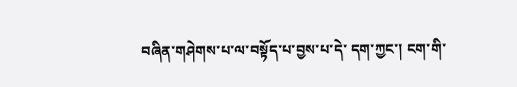བཞིན་གཤེགས་པ་ལ་བསྟོད་པ་བྱས་པ་དེ་ དག་ཀྱང་། ངག་གི་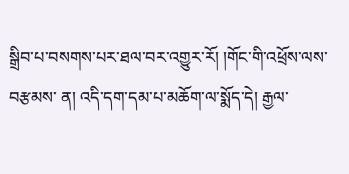སྒྲིབ་པ་བསགས་པར་ཐལ་བར་འགྱུར་རོ། །གོང་གི་འཕྲོས་ལས་བརྩམས་ ན། འདི་དག་དམ་པ་མཆོག་ལ་སྨོད་དེ། རྒྱལ་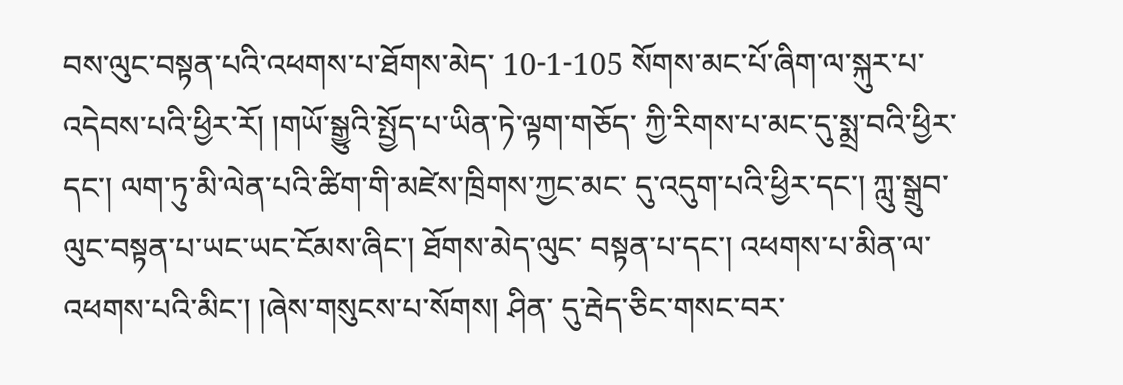བས་ལུང་བསྟན་པའི་འཕགས་པ་ཐོགས་མེད་ 10-1-105 སོགས་མང་པོ་ཞིག་ལ་སྐུར་པ་འདེབས་པའི་ཕྱིར་རོ། །གཡོ་སྒྱུའི་སྤྱོད་པ་ཡིན་ཏེ་ལྟག་གཅོད་ ཀྱི་རིགས་པ་མང་དུ་སྨྲ་བའི་ཕྱིར་དང་། ལག་ཏུ་མི་ལེན་པའི་ཚིག་གི་མཛེས་ཁྲིགས་ཀྱང་མང་ དུ་འདུག་པའི་ཕྱིར་དང་། ཀླུ་སྒྲུབ་ལུང་བསྟན་པ་ཡང་ཡང་ངོམས་ཞིང་། ཐོགས་མེད་ལུང་ བསྟན་པ་དང་། འཕགས་པ་མིན་ལ་འཕགས་པའི་མིང་། །ཞེས་གསུངས་པ་སོགས། ཤིན་ དུ་རྦེད་ཅིང་གསང་བར་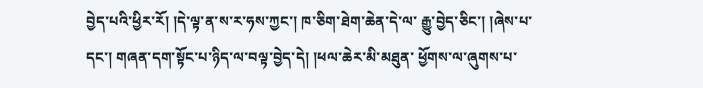བྱེད་པའི་ཕྱིར་རོ། །དེ་ལྟ་ན་ས་ར་ཧས་ཀྱང་། ཁ་ཅིག་ཐེག་ཆེན་དེ་ལ་ རྒྱུ་བྱེད་ཅིང་། །ཞེས་པ་དང་། གཞན་དག་སྟོང་པ་ཉིད་ལ་བལྟ་བྱེད་དེ། །ཕལ་ཆེར་མི་མཐུན་ ཕྱོགས་ལ་ཞུགས་པ་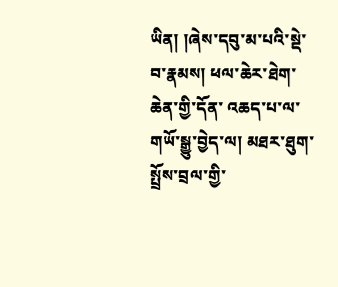ཡིན། །ཞེས་དབུ་མ་པའི་སྡེ་བ་རྣམས། ཕལ་ཆེར་ཐེག་ཆེན་གྱི་དོན་ འཆད་པ་ལ་གཡོ་སྒྱུ་བྱེད་ལ། མཐར་ཐུག་སྤྲོས་བྲལ་གྱི་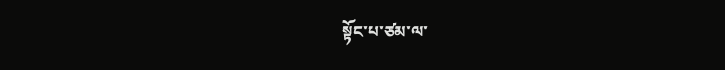སྟོང་པ་ཙམ་ལ་